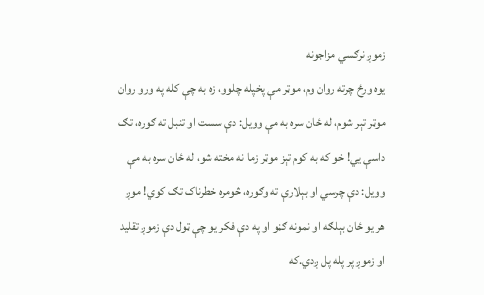زموږ نرګسي مزاجونه
یوه ورځ چرته روان وم، موټر مې پخپله چلوو، زه به چې کله په ورو روان موټر تېر شوم، له ځان سره به مې وویل: دې سست او تنبل ته ګوره، تګ داسې یي! خو که به کوم تېز موټر زما نه مخته شو، له ځان سره به مې وویل: دې چرسي او بېلارې ته وګوره، څومره خطرناک تګ کوي! موږ هر یو ځان بېلګه او نمونه ګڼو او په دې فکر یو چې ټول دې زموږ تقلید او زموږ پر پله پل ږدي.که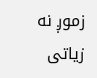زموږ نه زیاتی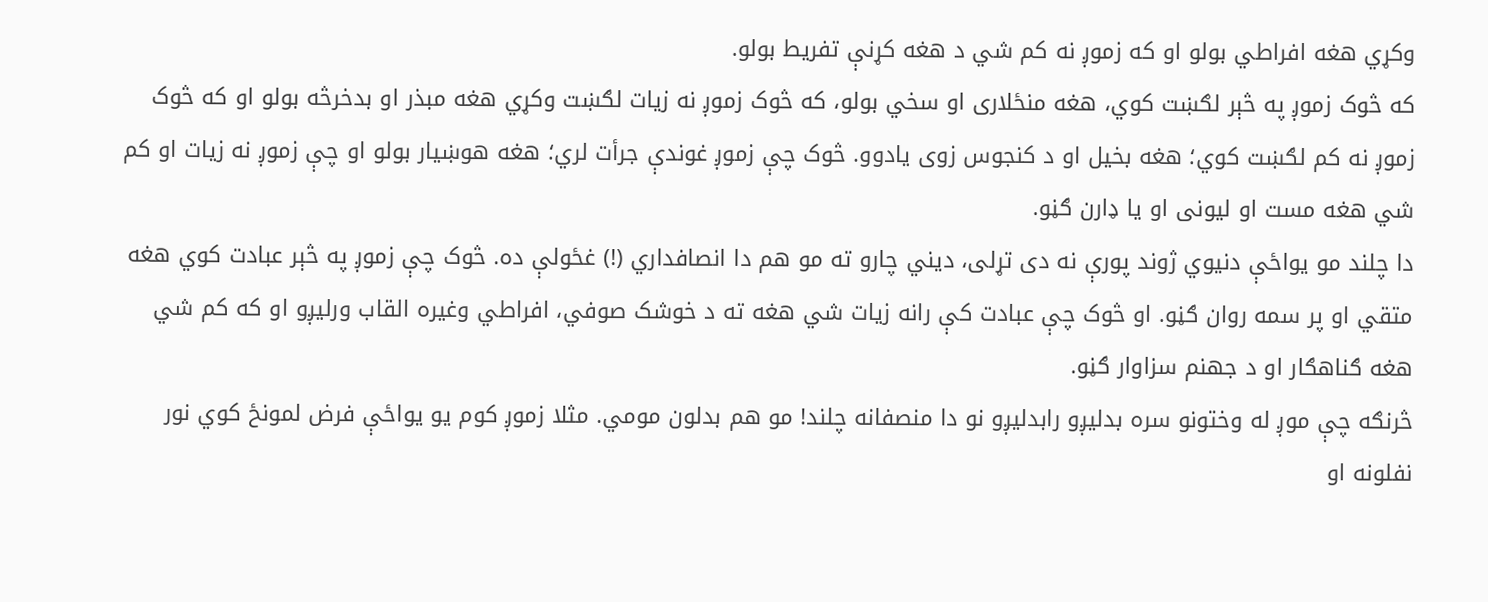وکړي هغه افراطي بولو او که زموږ نه کم شي د هغه کړنې تفریط بولو.
که څوک زموږ په څېر لګښت کوي، هغه منځلاری او سخي بولو، که څوک زموږ نه زیات لګښت وکړي هغه مبذر او بدخرڅه بولو او که څوک زموږ نه کم لګښت کوي؛ هغه بخیل او د کنجوس زوی یادوو. څوک چې زموږ غوندې جرأت لري؛ هغه هوښیار بولو او چې زموږ نه زیات او کم شي هغه مست او لیونی او یا ډارن ګڼو.
دا چلند مو یواځې دنیوي ژوند پورې نه دی تړلی، دیني چارو ته مو هم دا انصافداري (!) غځولې ده. څوک چې زموږ په څېر عبادت کوي هغه متقي او پر سمه روان ګڼو. او څوک چې عبادت کې رانه زیات شي هغه ته د خوشک صوفي، افراطي وغیره القاب ورلیږو او که کم شي هغه ګناهګار او د جهنم سزاوار ګڼو.
څرنګه چې موږ له وختونو سره بدلیږو رابدلیږو نو دا منصفانه چلند! مو هم بدلون مومي. مثلا زموږ کوم یو یواځې فرض لمونځ کوي نور نفلونه او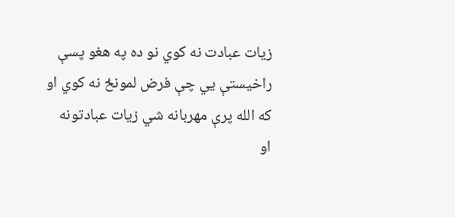زیات عبادت نه کوي نو ده په هغو پسې راخیستې یي چې فرض لمونځ نه کوي او که الله پرې مهربانه شي زیات عبادتونه او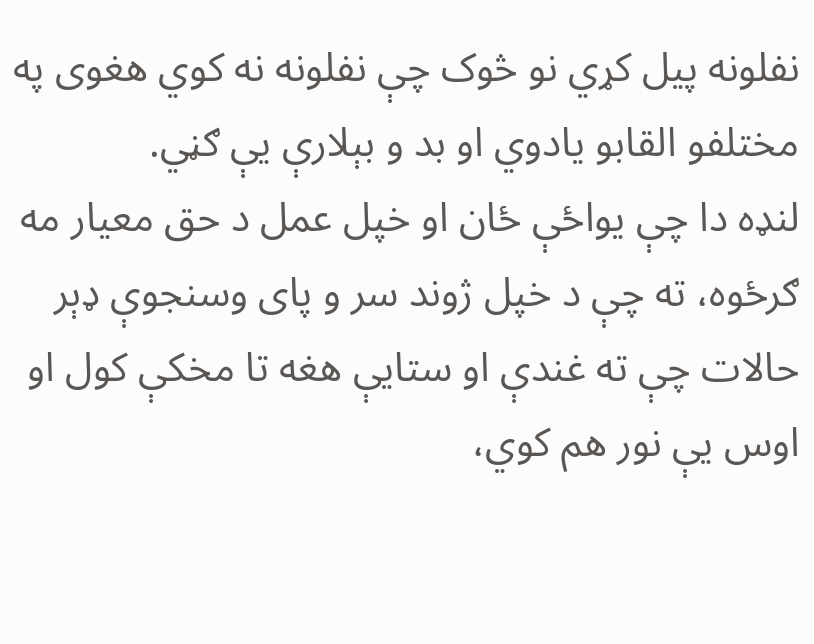نفلونه پیل کړي نو څوک چې نفلونه نه کوي هغوی په مختلفو القابو یادوي او بد و بېلارې یې ګڼي.
لنډه دا چې یواځې ځان او خپل عمل د حق معیار مه ګرځوه، ته چې د خپل ژوند سر و پای وسنجوې ډېر حالات چې ته غندې او ستایې هغه تا مخکې کول او اوس یې نور هم کوي،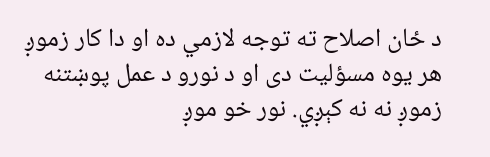د ځان اصلاح ته توجه لازمي ده او دا کار زموږ هر یوه مسؤلیت دی او د نورو د عمل پوښتنه زموږ نه نه کېږي. نور خو موږ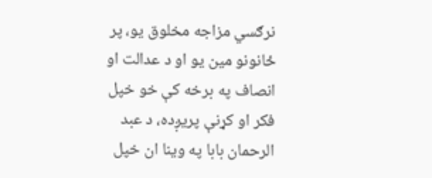نرګسي مزاجه مخلوق یو، پر ځانونو مین یو او د عدالت او انصاف په برخه کې خو خپل فکر او کړنې پریږده، د عبد الرحمان بابا په وینا ان خپل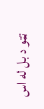ټټو د بل له اس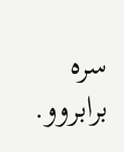سره برابروو.